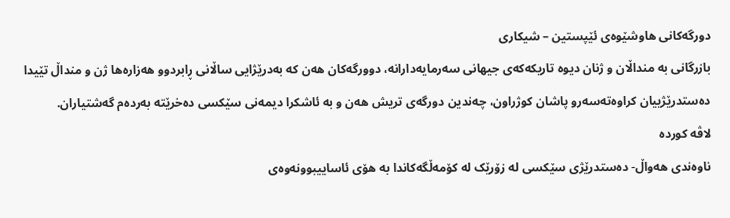دورگەکانی هاوشێوەی ئێپستین – شیکاری
بازرگانی بە منداڵان و ژنان دیوە تاریکەکەی جیهانی سەرمایەدارانە، دوورگەکان هەن کە بەدرێژایی ساڵانی ڕابردوو هەزارەها ژن و منداڵ تێیدا دەستدرێژییان کراوەتەسەرو پاشان کوژراون، چەندین دورگەی تریش هەن و بە ئاشکرا دیمەنی سێکسی دەخرێتە بەردەم گەشتیاران.
لاڤە کوردە
ناوەندی هەواڵ- دەستدرێژی سێکسی لە زۆرێک لە کۆمەڵگەکاندا بە هۆی ئاساییبوونەوەی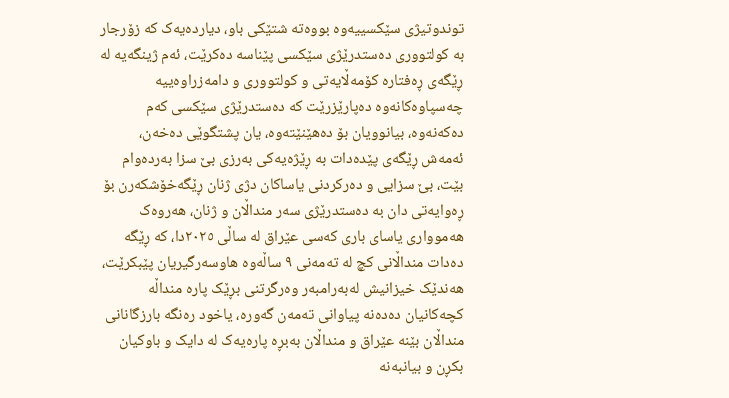توندوتیژی سێکسییەوە بووەتە شتێکی باو، دیاردەیەک کە زۆرجار بە کولتووری دەستدرێژی سێکسی پێناسە دەکرێت، ئەم ژینگەیە لە ڕێگەی ڕەفتارە کۆمەڵایەتی و کولتووری و دامەزراوەییە چەسپاوەکانەوە دەپارێزرێت کە دەستدرێژی سێکسی کەم دەکەنەوە، بیانوویان بۆ دەهێنێتەوە، یان پشتگوێی دەخەن، ئەمەش ڕێگەی پێدەدات بە ڕێژەیەکی بەرزی بێ سزا بەردەوام بێت، بێ سزایی و دەرکردنی یاساکان دژی ژنان ڕێگەخۆشکەرن بۆ ڕەوایەتی دان بە دەستدرێژی سەر منداڵان و ژنان، هەروەک هەموواری یاسای باری کەسی عێراق لە ساڵی ٢٠٢٥دا، کە ڕێگە دەدات منداڵانی کچ لە تەمەنی ٩ ساڵەوە هاوسەرگیریان پێبکرێت، هەندێک خیزانیش لەبەرامبەر وەرگرتنی بڕێک پارە منداڵە کچەکانیان دەدەنە پیاوانی تەمەن گەورە، یاخود رەنگە بارزگانانی منداڵان بێنە عێراق و منداڵان بەبڕە پارەیەک لە دایک و باوکیان بکڕن و بیانبەنە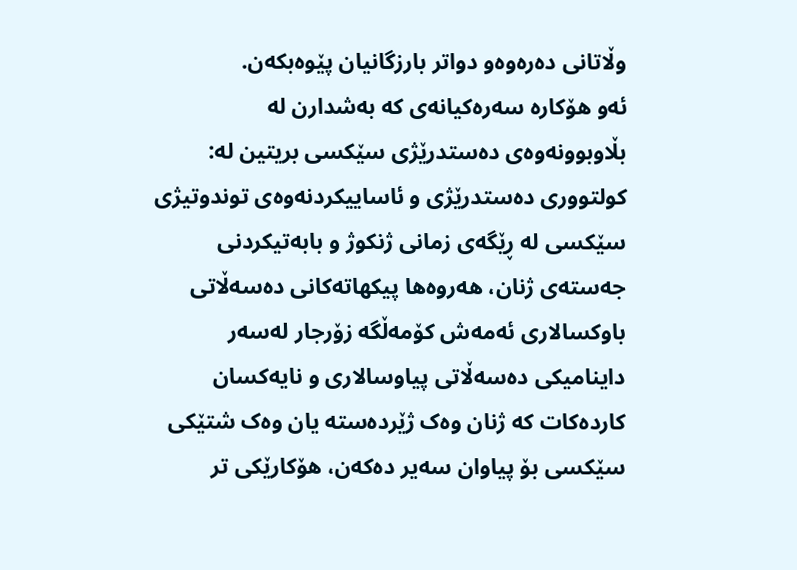وڵاتانی دەرەوەو دواتر بارزگانیان پێوەبکەن.
ئەو هۆکارە سەرەکیانەی کە بەشدارن لە بڵاوبوونەوەی دەستدرێژی سێکسی بریتین لە: کولتووری دەستدرێژی و ئاساییکردنەوەی توندوتیژی سێکسی لە ڕێگەی زمانی ژنکوژ و بابەتیکردنی جەستەی ژنان، هەروەها پیکهاتەکانی دەسەڵاتی باوکسالاری ئەمەش کۆمەڵگە زۆرجار لەسەر داینامیکی دەسەڵاتی پیاوسالاری و نایەکسان کاردەکات کە ژنان وەک ژێردەستە یان وەک شتێکی سێکسی بۆ پیاوان سەیر دەکەن، هۆکارێکی تر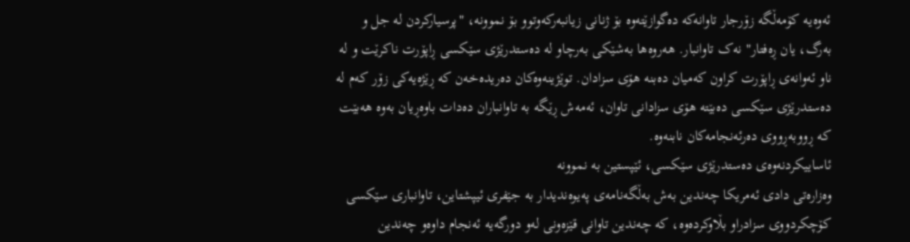ئەوەیە کۆمەڵگە زۆرجار تاوانەکە دەگوازێتەوە بۆ ژنانی زیانبەرکەوتوو بۆ نموونە، "پرسیارکردن لە جل و بەرگ، یان ڕەفتار" نەک تاوانبار. هەروەها بەشێکی بەرچاو لە دەستدرێژی سێکسی ڕاپۆرت ناکرێت و لە ناو ئەوانەی ڕاپۆرت کراون کەمیان دەبنە هۆی سزادان. توێژینەوەکان دەریدەخەن کە ڕێژەیەکی زۆر کەم لە دەستدرێژی سێکسی دەبێتە هۆی سزادانی تاوان، ئەمەش ڕێگە بە تاوانباران دەدات باوەڕیان بەوە هەبێت کە ڕووبەڕووی دەرئەنجامەکان نابنەوە.
ئاساییکردنەوەی دەستدرێژی سێکسی، ئێپستین بە نموونە
وەزارەتی دادی ئەمریکا چەندین بەش بەڵگەنامەی پەیوەندیدار بە جێفری ئیپشتاین، تاوانباری سێکسی کۆچکردووی سزادراو بڵاوکردەوە، کە چەندین تاوانی قێزەونی لەو دورگەیە ئەنجام داوەو چەندین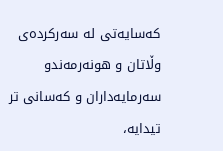کەسایەتی لە سەرکردەی وڵاتان و هونەرمەندو سەرمایەداران و کەسانی تر تیدایە،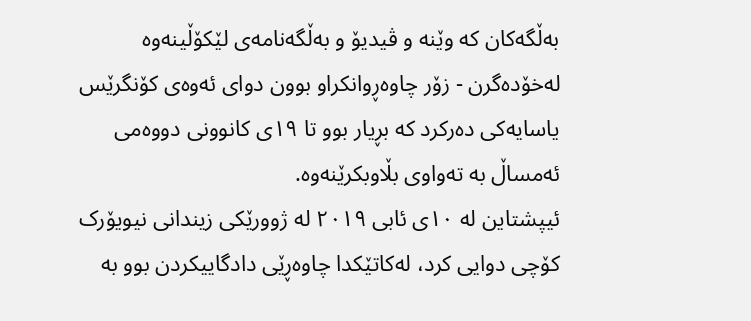بەڵگەکان کە وێنە و ڤیدیۆ و بەڵگەنامەی لێکۆڵینەوە لەخۆدەگرن - زۆر چاوەڕوانکراو بوون دوای ئەوەی کۆنگرێس یاسایەکی دەرکرد کە بڕیار بوو تا ١٩ی کانوونی دووەمی ئەمساڵ بە تەواوی بڵاوبکرێنەوە.
ئیپشتاین لە ١٠ی ئابی ٢٠١٩ لە ژوورێکی زیندانی نیویۆرک کۆچی دوایی کرد، لەکاتێکدا چاوەڕێی دادگاییکردن بوو بە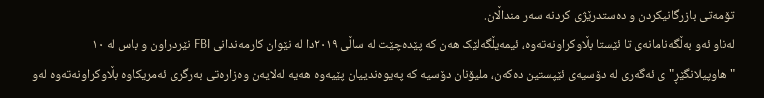تۆمەتی بازرگانیکردن و دەستدرێژی کردنە سەر منداڵان.
لەناو ئەو بەڵگەنامانەی تا ئێستا بڵاوکراونەتەوە، ئیمەیڵگەلێک هەن کە پێدەچێت لە ساڵی ٢٠١٩دا لە نێوان کارمەندانی FBI نێردراون و باس لە ١٠ "هاوپیلانگێڕ"ی ئەگەری لە دۆسیەی ئێپستین دەکەن، ملیۆنان دۆسیە کە پەیوەندییان پێیەوە هەیە لەلایەن وەزارەتی بەرگری ئەمریکاوە بڵاوکراونەتەوە لەو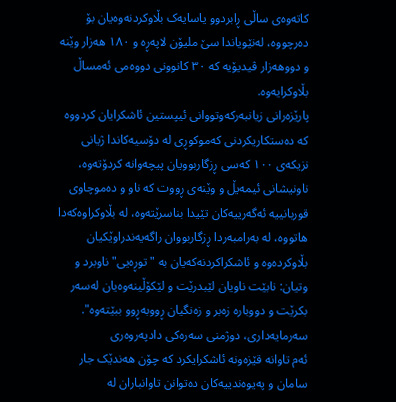کاتەوەی ساڵی ڕابردوو یاسایەک بڵاوکردنەوەیان بۆ دەرچووە، لەنێویاندا سێ ملیۆن لاپەڕە و ١٨٠ هەزار وێنە و دووهەزار ڤیدیۆیە کە ٣٠ کانوونی دووەمی ئەمساڵ بڵاوکرایەوە.
پارێزەرانی زیانبەرکەوتووانی ئیپستین ئاشکرایان کردووە کە دەستکاریکردنی کەموکوڕی لە دۆسیەکاندا ژیانی نزیکەی ١٠٠ کەسی ڕزگاربوویان پیچەوانە کردۆتەوە، ناونیشانی ئیمەیڵ و وێنەی ڕووت کە ناو و دەموچاوی قوربانییە ئەگەرییەکان تێیدا بناسرێتەوە، لە بڵاوکراوەکەدا هاتووە، لە بەرامبەردا ڕزگاربووان راگەیەندراوێکیان بڵاوکردەوە و ئاشکراکردنەکەیان بە "توڕەیی" ناوبرد و وتیان: نابێت ناویان لێبدرێت و لێکۆڵینەوەیان لەسەر بکرێت و دووبارە زەبر و زەنگیان ڕووبەڕوو ببێتەوە".
سەرمایەداری، دوژمنی سەرەکی دادپەروەری
ئەم تاوانە قێزەونە ئاشکرایکرد کە چۆن هەندێک جار سامان و پەیوەندییەکان دەتوانن تاوانباران لە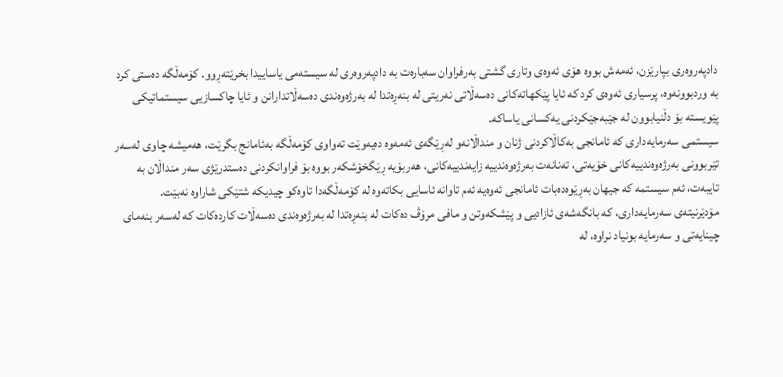دادپەروەری بپارێزن، ئەمەش بووە هۆی ئەوەی وتاری گشتی بەرفراوان سەبارەت بە دادپەروەری لە سیستەمی یاساییدا بخرێتەڕوو. کۆمەڵگە دەستی کرد بە وردبوونەوە، پرسیاری ئەوەی کرد کە ئایا پێکهاتەکانی دەسەڵاتی نەریتی لە بنەڕەتدا لە بەرژەوەندی دەسەڵاتدارانن و ئایا چاکسازیی سیستماتیکی پێویستە بۆ دڵنیابوون لە جێبەجێکردنی یەکسانی یاساکە.
سیستمی سەرمایەداری کە ئامانجی بەکاڵاکردنی ژنان و منداڵانەو لەڕێگەی ئەمەوە دەیەوێت تەواوی کۆمەڵگە بەئامانج بگرێت، هەمیشە چاوی لەسەر تێربوونی بەرژەوەندییەکانی خۆیەتی، تەنانەت بەرژەوەندییە زایەندییەکانی، هەربۆیە ڕێگخۆشکەر بووە بۆ فراوانکردنی دەستدرێژی سەر منداڵان بە تایبەت، ئەم سیستمە کە جیهان بەڕێوەدەبات ئامانجی ئەوەیە ئەم تاوانە ئاسایی بکاتەوە لە کۆمەڵگەدا تاوەکو چیدیکە شتێکی شاراوە نەبێت.
مۆدێرنیتەی سەرمایەداری، کە بانگەشەی ئازادیی و پێشکەوتن و مافی مرۆڤ دەکات لە بنەڕەتدا لە بەرژەوەندی دەسەڵات کاردەکات کە لەسەر بنەمای چینایەتی و سەرمایە بونیاد نراوە، لە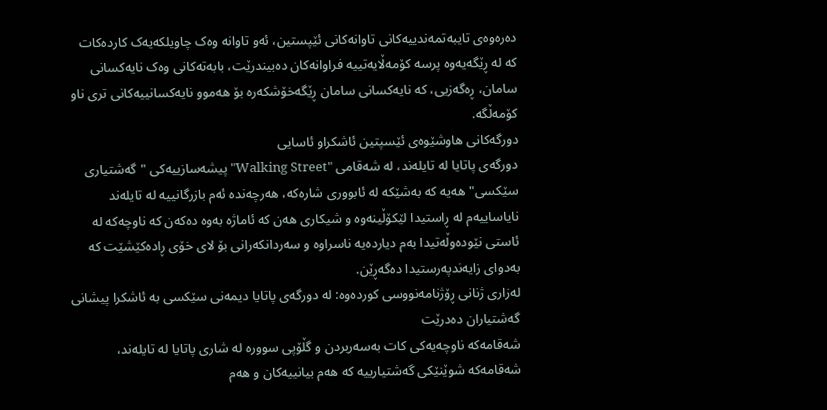دەرەوەی تایبەتمەندییەکانی تاوانەکانی ئێپستین، ئەو تاوانە وەک چاویلکەیەک کاردەکات کە لە ڕێگەیەوە پرسە کۆمەڵایەتییە فراوانەکان دەبیندرێت، بابەتەکانی وەک نایەکسانی سامان، ڕەگەزیی، کە نایەکسانی سامان ڕێگەخۆشکەرە بۆ هەموو نایەکسانییەکانی تری ناو کۆمەڵگە.
دورگەکانی هاوشێوەی ئێسپتین ئاشکراو ئاسایی
دورگەی پاتایا لە تایلەند، لە شەقامی "Walking Street" پیشەسازییەکی "گەشتیاری سێکسی" هەیە کە بەشێکە لە ئابووری شارەکە، هەرچەندە ئەم بازرگانییە لە تایلەند نایاساییەم لە ڕاستیدا لێکۆڵینەوە و شیکاری هەن کە ئاماژە بەوە دەکەن کە ناوچەکە لە ئاستی نێودەوڵەتیدا بەم دیاردەیە ناسراوە و سەردانکەرانی بۆ لای خۆی ڕادەکێشێت کە بەدوای زایەندپەرستیدا دەگەڕێن.
لەزاری ژنانی ڕۆژنامەنووسی کوردەوە: لە دورگەی پاتایا دیمەنی سێکسی بە ئاشکرا پیشانی گەشتیاران دەدرێت
شەقامەکە ناوچەیەکی کات بەسەربردن و گڵۆپی سوورە لە شاری پاتایا لە تایلەند، شەقامەکە شوێنێکی گەشتیارییە کە هەم بیانییەکان و هەم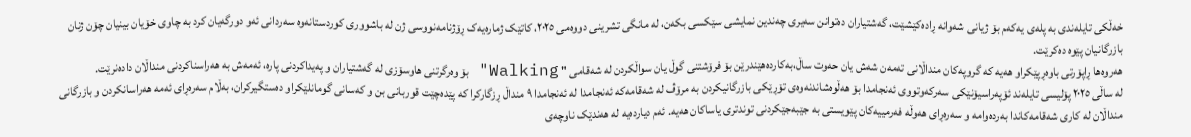خەڵکی تایلەندی بە پلەی یەکەم بۆ ژیانی شەوانە ڕادەکێشێت، گەشتیاران دەتوانن سەیری چەندین نمایشی سێکسی بکەن، لە مانگی تشرینی دووەمی ٢٠٢٥، کاتێک ژمارەیەک ڕۆژنامەنووسی ژن لە باشووری کوردستانەوە سەردانی ئەو دورگەیان کرد بە چاوی خۆیان بینیان چۆن ژنان بازرگانیان پێوە دەکرێت.
هەروەها ڕاپۆرتی باوەڕپێکراو هەیە کە گروپەکان منداڵانی تەمەن شەش یان حەوت ساڵ،بەکاردەهێندرێن بۆ فرۆشتنی گوڵ یان سواڵکردن لە شەقامی " Walking" بۆ وەرگرتنی هاوسۆزی لە گەشتیاران و پەیداکردنی پارە، ئەمەش بە هەراسناکردنی منداڵان دادەنرێت.
لە ساڵی ٢٠٢٥ پۆلیسی تایلەند ئۆپەراسیۆنێکی سەرکەوتووی ئەنجامدا بۆ هەڵوەشاندنەوەی تۆڕێکی بازرگانیکردن بە مرۆڤ لە شەقامەکە ئەنجامدا لە ئەنجامدا ٩ منداڵ ڕزگارکرا کە پێدەچێت قوربانی بن و کەسانی گومانلێکراو دەستگیرکران، بەڵام سەرەڕای ئەمە هەراسانکردن و بازرگانی منداڵان لە کاری شەقامەکاندا بەردەوامە و سەرەڕای هەوڵە فەرمییەکان پێویستی بە جێبەجێکردنی توندتری یاساکان هەیە. ئەم دیاردەیە لە هەندێک ناوچەی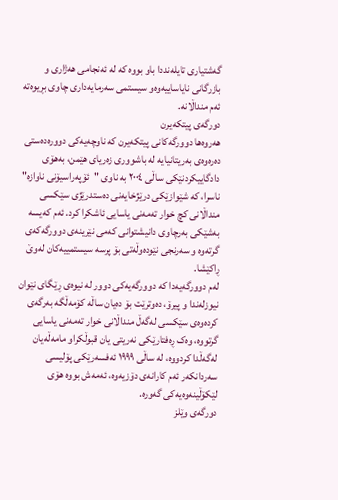گەشتیاری تایلەنددا باو بووە کە لە ئەنجامی هەژاری و بازرگانی نایاساییەوەو سیستمی سەرمایەداری چاوی بڕیوەتە ئەم منداڵانە.
دورگەی پیتکەیرن
هەروەها دوورگەکانی پیتکەیرن کە ناوچەیەکی دوورەدەستی دەرەوەی بەریتانیایە لە باشووری زەریای هێمن، بەهۆی دادگاییکردنێکی ساڵی ٢٠٠٤ بە ناوی "ئۆپەراسیۆنی ناوازە" ناسرا، کە شێوازێکی درێژخایەنی دەستدرێژی سێکسی منداڵانی کچ خوار تەمەنی یاسایی ئاشکرا کرد. ئەم کەیسە بەشێکی بەرچاوی دانیشتوانی کەمی نێرینەی دوورگەکەی گرتەوە و سەرنجی نێودەوڵەتی بۆ پرسە سیستمییەکان لەوێ ڕاکێشا.
لەم دوورگەیەدا کە دوورگەیەکی دوور لە نیوەی ڕێگای نێوان نیوزلەندا و پیرۆ، دەوترێت بۆ دەیان ساڵە کۆمەڵگە بەرگەی کردەوەی سێکسی لەگەڵ منداڵانی خوار تەمەنی یاسایی گرتووە، وەک ڕەفتارێکی نەریتی یان قبوڵکراو مامەڵەیان لەگەڵدا کردووە، لە ساڵی ١٩٩٩ ئەفسەرێکی پۆلیسی سەردانکەر ئەم کارانەی دۆزیەوە، ئەمەش بووە هۆی لێکۆڵینەوەیەکی گەورە.
دورگەی وێلز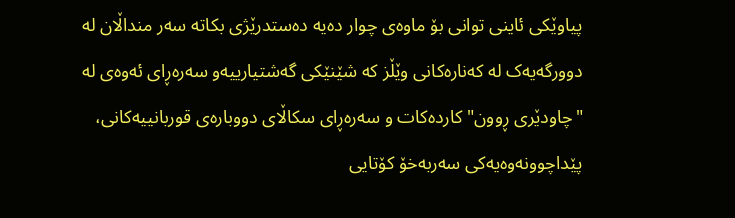پیاوێکی ئاینی توانی بۆ ماوەی چوار دەیە دەستدرێژی بکاتە سەر منداڵان لە دوورگەیەک لە کەنارەکانی وێڵز کە شێنێکی گەشتیارییەو سەرەڕای ئەوەی لە "چاودێری ڕوون" کاردەکات و سەرەڕای سکاڵای دووبارەی قوربانییەکانی، پێداچوونەوەیەکی سەربەخۆ کۆتایی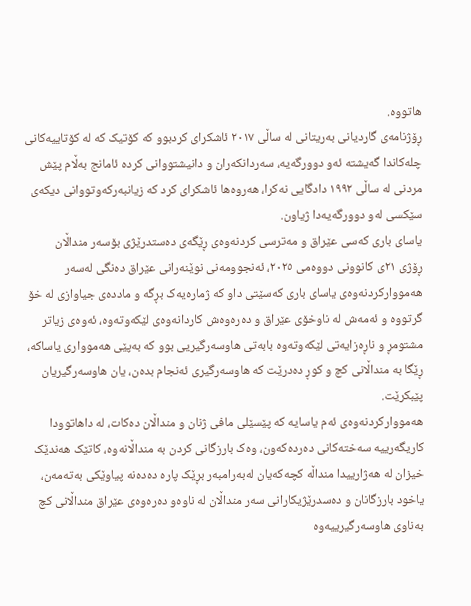هاتووە.
ڕۆژنامەی گاردیانی بەریتانی لە ساڵی ٢٠١٧ ئاشکرای کردبوو کە کۆتیک کە لە کۆتاییەکانی چلەکاندا گەیشتە ئەو دوورگەیە، سەردانکەران و دانیشتووانی کردە ئامانج بەڵام پێش مردنی لە ساڵی ١٩٩٢ دادگایی نەکرا، هەروەها ئاشکرای کرد کە زیانبەرکەوتووانی دیکەی سێکسی لەو دوورگەیەدا ژیاون.
یاسای باری کەسی عێراق و مەترسی کردنەوەی ڕێگەی دەستدرێژی بۆسەر منداڵان
ڕۆژی ٢١ی کانوونی دووەمی ٢٠٢٥، ئەنجوومەنی نوێنەرانی عێراق دەنگی لەسەر هەمووارکردنەوەی یاسای باری کەسێتی داو کە ژمارەیەک بڕگە و ماددەی جیاوازی لە خۆ گرتووە و ئەمەش لە ناوخۆی عێراق و دەرەوەش کاردانەوەی لێکەوتەوە، ئەوەی زیاتر مشتومڕ و ناڕەزایەتی لێکەوتەوە بابەتی هاوسەرگیریی بوو کە بەپێی هەموواری یاساکە، ڕێگا بە منداڵانی کچ و کوڕ دەدرێت کە هاوسەرگیری ئەنجام بدەن، یان هاوسەرگیریان پێبکرێت.
هەمووارکردنەوەی ئەم یاسایە کە پێسێلی مافی ژنان و منداڵان دەکات، لە داهاتوودا کاریگەرییە سەختەکانی دەردەکەون، وەک بارزگانی کردن بە منداڵانەوە، کاتێک هەندێک خیزان لە هەژارییدا منداڵە کچەکەیان لەبەرامبەر بڕێک پارە دەدەنە پیاوێکی بەتەمەن، یاخود بارزگانان و دەسدرێژیکارانی سەر منداڵان لە ناوەو دەرەوەی عێراق منداڵانی کچ بەناوی هاوسەرگیرییەوە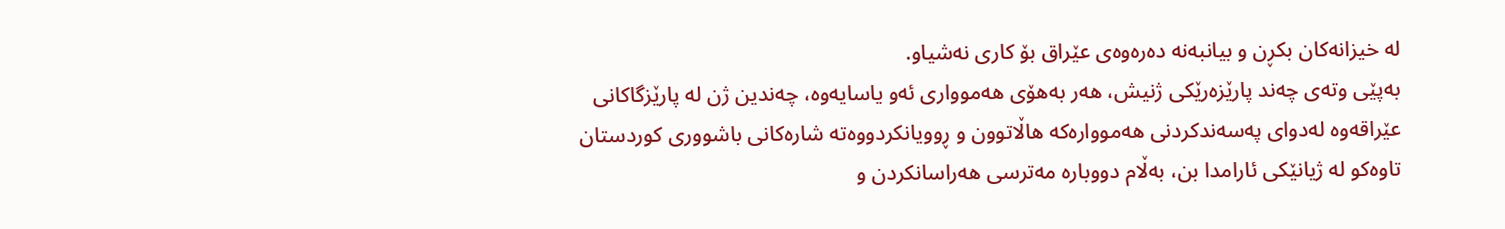لە خیزانەکان بکڕن و بیانبەنە دەرەوەی عێراق بۆ کاری نەشیاو.
بەپێی وتەی چەند پارێزەرێکی ژنیش، هەر بەهۆی هەموواری ئەو یاسایەوە، چەندین ژن لە پارێزگاکانی عێراقەوە لەدوای پەسەندکردنی هەمووارەکە هاڵاتوون و ڕوویانکردووەتە شارەکانی باشووری کوردستان تاوەکو لە ژیانێکی ئارامدا بن، بەڵام دووبارە مەترسی هەراسانکردن و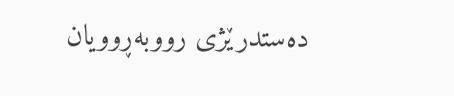دەستدرێژی رووبەڕوویان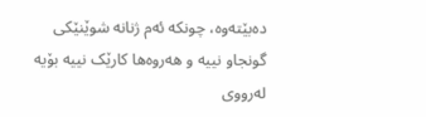دەبێتەوە، چونکە ئەم ژنانە شوێنێکی گونجاو نییە و هەروەها کارێک نییە بۆیە لەرووی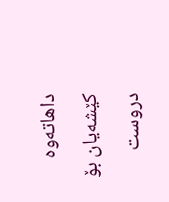داهاتەوە کێشەیان بۆ دروست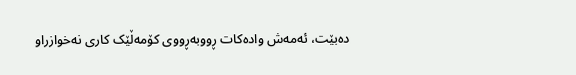دەبێت، ئەمەش وادەکات ڕووبەڕووی کۆمەڵێک کاری نەخوازراو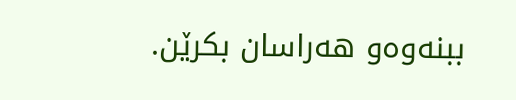ببنەوەو هەراسان بکرێن.